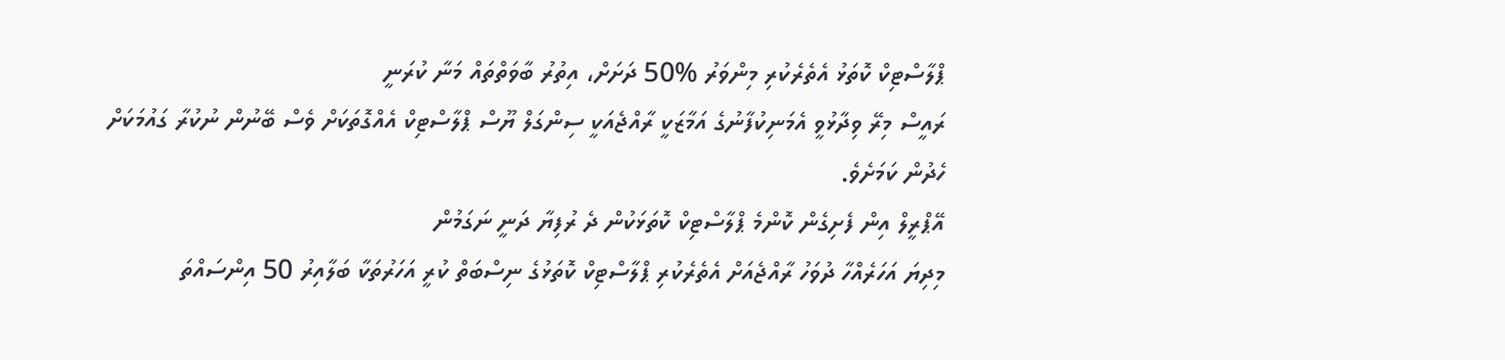ޕްލާސްޓިކް ކޮތަޅު އެތެރެކުރި މިންވަރު %50 ދަށަށް، އިތުރު ބާވަތްތައް މަނާ ކުރަނީ
ރައީސް މިރޭ ވިދާޅުވީ އެމަނިކުފާނުގެ އަމާޒަކީ ރާއްޖެއަކީ ސިންގަލް ޔޫސް ޕްލާސްޓިކް އެއްގޮތަކަށް ވެސް ބޭނުން ނުކުރާ ގައުމަކަށް ހެދުން ކަމަށެވެ.
އޭޕްރީލް އިން ފެށިގެން ކޮންމެ ޕްލާސްޓިކް ކޮތަޅަކުން ދެ ރުފިޔާ ދަނީ ނަގަމުން
މިދިޔަ އަހަރެއްހާ ދުވަހު ރާއްޖެއަށް އެތެރެކުރި ޕްލާސްޓިކް ކޮތަޅުގެ ނިސްބަތް ކުރީ އަހަރުތަކާ ބަލާއިރު 50 އިންސައްތަ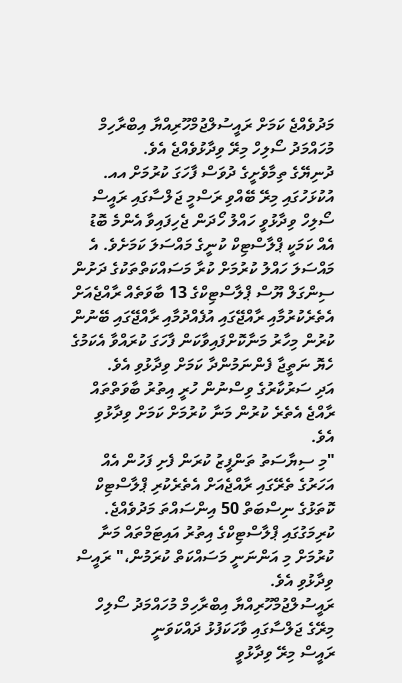މަދުވެއްޖެ ކަމަށް ރައީސުލްޖުމްހޫރިއްޔާ އިބްރާހިމް މުހައްމަދު ސޯލިހް މިރޭ ވިދާޅުވެއްޖެ އެވެ.
ދުނިޔޭގެ ތިމާވެށީގެ ދުވަސް ފާހަގަ ކުރުމަށް އއ. އުކުޅަހުގައި މިރޭ ބޭއްވި ރަސްމީ ޖަލްސާގައި ރައީސް ސޯލިހް ވިދާޅުވީ ހައްލު ހޯދަން ޖެހިފައިވާ އެންމެ ބޮޑު އެއް ކަމަކީ ޕްލާސްޓިކް ކުނީގެ މައްސަލަ ކަމަށެވެ. އެ މައްސަލަ ހައްލު ކުރުމަށް ކުރާ މަސައްކަތްތަކުގެ ދަށުން ސިންގަލް ޔޫސް ޕްލާސްޓިކްގެ 13 ބާވަތެއް ރާއްޖެއަށް އެތެރެކުރުމާއި ރާއްޖޭގައި އުފެއްދުމާއި ރާއްޖޭގައި ބޭނުން ކުރުން މިހާރު މަނާކޮށްފައިވާކަން ފާހަގަ ކުރައްވާ އެކަމުގެ ހެޔޮ ނަތީޖާ ފެންނަމުންދާ ކަމަށް ވިދާޅުވި އެވެ.
އަދި ސަރުކާރުގެ ވިސްނުން ހުރީ އިތުރު ބާވަތްތައް ރާއްޖެ އެތެރެ ކުރުން މަނާ ކުރުމަށް ކަމަށް ވިދާޅުވި އެވެ.
"މި ސިޔާސަތު ތަންފީޒު ކުރަން ފެށި ފަހުން އެއް އަހަރުގެ ތެރޭގައި ރާއްޖެއަށް އެތެރެކުރި ޕްލާސްޓިކް ކޮތަޅުގެ ނިސްބަތް 50 އިންސައްތަ މަދުވެއްޖެ. ކުރިމަގުގައި ޕްލާސްޓިކްގެ އިތުރު އައިޓަމްތައް މަނާ ކުރުމަށް މި އަންނަނީ މަސައްކަތް ކުރަމުން،" ރައީސް ވިދާޅުވި އެވެ.
ރައީސުލްޖުމްހޫރިއްޔާ އިބްރާހިމް މުހައްމަދު ސޯލިހް މިރޭގެ ޖަލްސާގައި ވާހަކަފުޅު ދައްކަވަނީ
ރައީސް މިރޭ ވިދާޅުވީ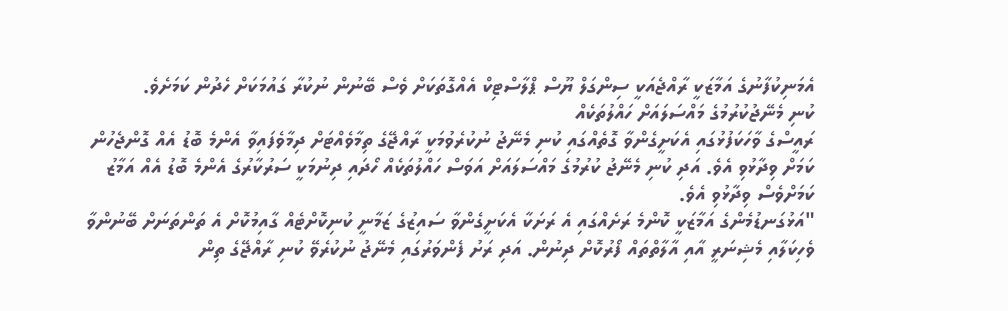އެމަނިކުފާނުގެ އަމާޒަކީ ރާއްޖެއަކީ ސިންގަލް ޔޫސް ޕްލާސްޓިކް އެއްގޮތަކަށް ވެސް ބޭނުން ނުކުރާ ގައުމަކަށް ހެދުން ކަމަށެވެ.
ކުނި މެނޭޖުކުރުމުގެ މައްސަލައަށް ހައްލުތަކެއް
ރައީސްގެ ވާހަކަފުޅުގައި އެކަށީގެންވާ ގޮތެއްގައި ކުނި މެނޭޖު ނުކުރެވުމަކީ ރާއްޖޭގެ ތިމާވެއްޓަށް ދިމާވެފައިވާ އެންމެ ބޮޑު އެއް ގޮންޖެހުން ކަމަށް ވިދާޅުވި އެވެ. އަދި ކުނި މެނޭޖު ކުރުމުގެ މައްސަލައަށް އަވަސް ހައްލުތަކެއް ހޯދައި ދިނުމަކީ ސަރުކާރުގެ އެންމެ ބޮޑު އެއް އަމާޒު ކަމަށްވެސް ވިދާޅުވި އެވެ.
"އަޅުގަނޑުމެންގެ އަމާޒަކީ ކޮންމެ ރަށެއްގައި އެ ރަށަކާ އެކަށީގެންވާ ސައިޒުގެ ޒަމާނީ ކުނިކޮށްޓެއް ގާއިމުކޮށް އެ ތަންތަނަށް ބޭނުންވާ ވެހިކަލާއި މެޝިނަރީ އާއި އާލާތްތައް ފޯރުކޮށް ދިނުން. އަދި ރަށު ފެންވަރުގައި މެނޭޖު ނުކުރެވޭ ކުނި ރާއްޖޭގެ ތިން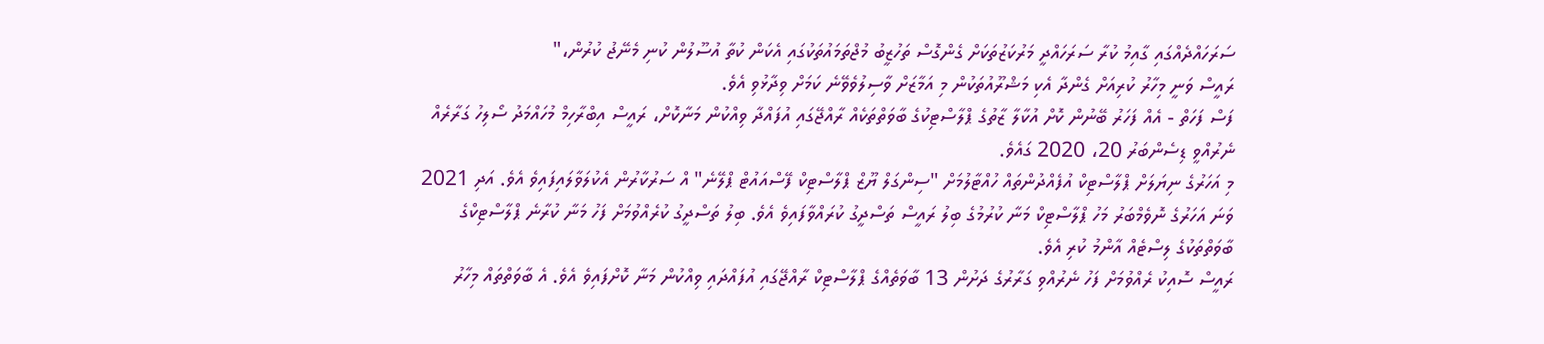ސަރަހައްދެއްގައި ގާއިމު ކުރާ ސަރަހައްދީ މަރުކަޒުތަކަށް ގެންގޮސް ތަހުޒީބު މުޖްތަމައުތަކުގައި އެކަން ކުތާ އުސޫލުން ކުނި މެނޭޖު ކުރުން،"
ރައީސް ވަނީ މިހާރު ކުރިއަށް ގެންދާ އެކި މަޝްރޫއުތަކުން މި އަމާޒަށް ވާސިލުވެވޭނެ ކަމަށް ވިދާޅުވި އެވެ.
ފަސް ފަހަތް - އެއް ފަހަރު ބޭނުން ކޮށް އުކާލާ ޒާތުގެ ޕްލާސްޓިކުގެ ބާވަތްތަކެއް ރާއްޖޭގައި އުފައްދާ ވިއްކުން މަނާކޮށް، ރައީސް އިބްރާހިމް މުހައްމަދު ސޯލިހު ގަރާރެއް ނެރުއްވީ ޑިސެންބަރު 20، 2020 ގައެވެ.
މި އަހަރުގެ ނިޔަލަށް ޕްލާސްޓިކް އުފެއްދުންތައް ހުއްޓާލުމަށް "ސިންގަލް ޔޫޒް ޕްލާސްޓިކް ފޭސްއައުޓް ޕްލޭނެ" އް ސަރުކާރުން އެކުލަވާލައިފައިވެ އެވެ. އަދި 2021 ވަނަ އަހަރުގެ ނޮވެމްބަރު މަހު ޕްލާސްޓިކް މަނާ ކުރުމުގެ ބިލު ރައީސް ތަސްދީގު ކުރައްވާފައިވެ އެވެ. ބިލު ތަސްދީގު ކުރެއްވުމަށް ފަހު މަނާ ކުރާނެ ޕްލާސްޓިކްގެ ބާވަތްތަކުގެ ލިސްޓެއް އާންމު ކުރި އެވެ.
ރައީސް ސޮއިކު ރެއްވުމަށް ފަހު ނެރުއްވި ގަރާރުގެ ދަށުން 13 ބާވަތެއްގެ ޕްލާސްޓިކް ރާއްޖޭގައި އުފައްދައި ވިއްކުން މަނާ ކޮށްފައިވެ އެވެ. އެ ބާވަތްތައް މިހާރު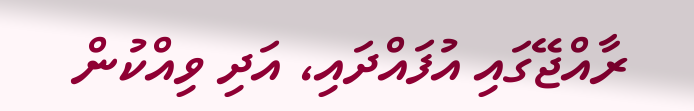ރާއްޖޭގައި އުފައްދައި، އަދި ވިއްކުން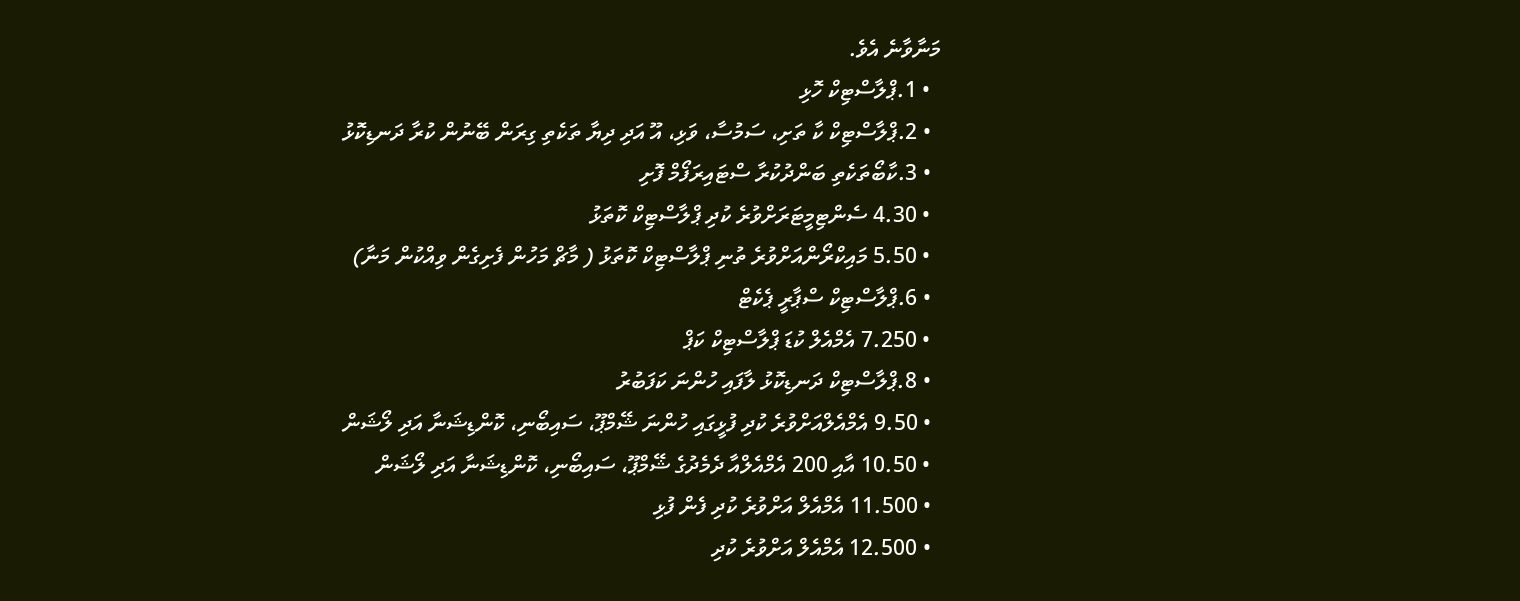މަނާވާނެ އެވެ.
  • 1.ޕްލާސްޓިކް ހޮޅި
  • 2.ޕްލާސްޓިކް ކާ ތަށި، ސަމުސާ، ވަޅި، އޫ އަދި ދިޔާ ތަކެތި ގިރަން ބޭނުން ކުރާ ދަނޑިކޮޅު
  • 3.ކާބޯތަކެތި ބަންދުކުރާ ސްޓައިރަފޯމް ފޮށި
  • 4.30 ސެންޓިމީޓަރަށްވުރެ ކުދި ޕްލާސްޓިކް ކޮތަޅު
  • 5.50 މައިކްރޯންއަށްވުރެ ތުނި ޕްލާސްޓިކް ކޮތަޅު ( މާޗް މަހުން ފެށިގެން ވިއްކުން މަނާ)
  • 6.ޕްލާސްޓިކް ސްޕާރީ ޕެކެޓް
  • 7.250 އެމްއެލް ކުޑަ ޕްލާސްޓިކް ކަޕް
  • 8.ޕްލާސްޓިކް ދަނޑިކޮޅު ލާފައި ހުންނަ ކަފަބުރު
  • 9.50 އެމްއެލްއަށްވުރެ ކުދި ފުޅީގައި ހުންނަ ޝޭމްޕޫ، ސައިބޯނި، ކޮންޑިޝަނާ އަދި ލޯޝަން
  • 10.50 އާއި 200 އެމްއެލްއާ ދެމެދުގެ ޝޭމްޕޫ، ސައިބޯނި، ކޮންޑިޝަނާ އަދި ލޯޝަން
  • 11.500 އެމްއެލް އަށްވުރެ ކުދި ފެން ފުޅި
  • 12.500 އެމްއެލް އަށްވުރެ ކުދި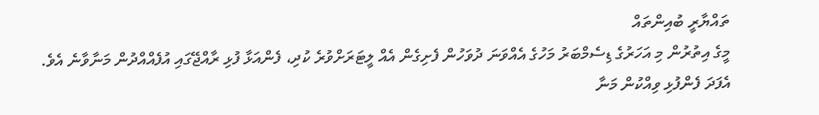ތައްޔާރީ ބުއިންތައް
މީގެ އިތުރުން މި އަހަރުގެ ޑިސެމްބަރު މަހުގެ އެއްވަނަ ދުވަހުން ފެށިގެން އެއް ލީޓަރަށްވުރެ ކުދި، ފެންއަޅާ ފުޅި ރާއްޖޭގައި އުފެއްއްދުން މަނާވާނެ އެވެ. އެފަދަ ފެންފުޅި ވިއްކުން މަނާ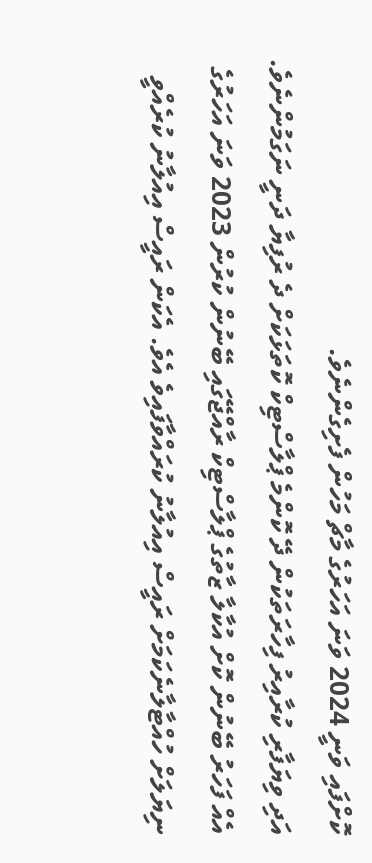ކޮށްފައި ވަނީ 2024 ވަނަ އަހަރުގެ މާޗް މަހުން ފެށިގެންނެވެ.
އަދި ވިޔަފާރި ކުރާއިރު ފިހާރަތަކުން ދޭ ކޮންމެ ޕްލާސްޓިކް ކޮތަޅަކަށް ދެ ރުފިޔާ ދަނީ ނަގަމުންނެވެ.
އެއް ފަހަރު ބޭނުން ކޮށް އުކާލާ ޒާތުގެ ޕްލާސްޓިކް ރާއްޖޭގައި ބޭނުން ކުރުން 2023 ވަނަ އަހަރުގެ ނިޔަލަށް ހުއްޓާލާނެކަމަށް ރައީސް އިއުލާނު ކުރައްވާފައިވެ އެވެ. އެކަން ރައީސް އިއުލާނު ކުރެއްވީ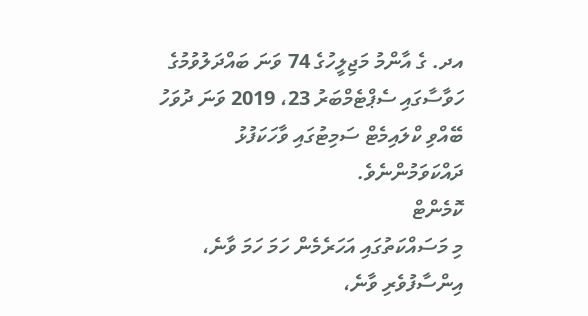އދ. ގެ އާންމު މަޖިލީހުގެ 74 ވަނަ ބައްދަލުވުމުގެ ހަވާސާގައި ސެޕްޓެމްބަރު 23، 2019 ވަނަ ދުވަހު ބޭއްވި ކްލައިމެޓް ސަމިޓުގައި ވާހަކަފުޅު ދައްކަވަމުންނެވެ.
ކޮމެންޓް
މި މަސައްކަތުގައި އަހަރެމެން ހަމަ ހަމަ ވާނެ، އިންސާފުވެރި ވާނެ،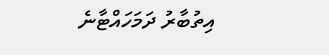އިތުބާރު ދަމަހައްޓާނެ